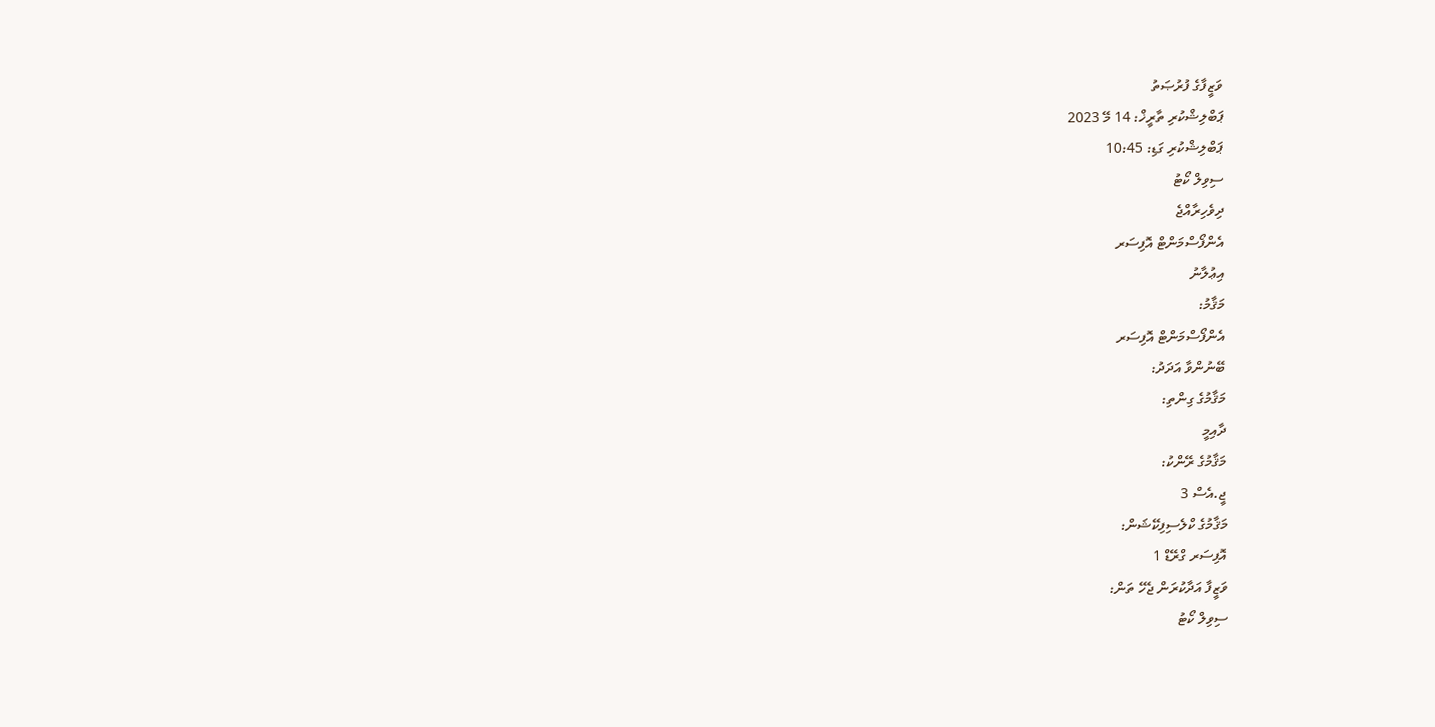ވަޒީފާގެ ފުރުޞަތު
ޕަބްލިޝްކުރި ތާރީޚް: 14 މޭ 2023
ޕަބްލިޝްކުރި ގަޑި: 10:45
ސިވިލް ކޯޓު
ދިވެހިރާއްޖެ
އެންފޯސްމަންޓް އޮފިސަރ
އިޢުލާނު
މަޤާމު:
އެންފޯސްމަންޓް އޮފިސަރ
ބޭނުންވާ އަދަދު:
މަޤާމުގެ ގިންތި:
ދާއިމީ
މަޤާމުގެ ރޭންކު:
ޖީ.އެސް 3
މަޤާމުގެ ކްލެސިފިކޭޝަން:
އޮފިސަރ ގްރޭޑް 1
ވަޒީފާ އަދާކުރަން ޖެހޭ ތަން:
ސިވިލް ކޯޓު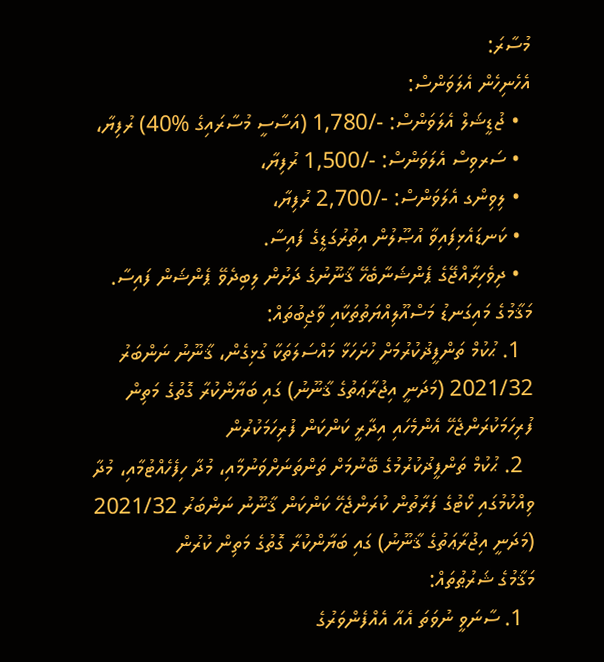މުސާރަ:
އެހެނިހެން އެލަވަންސް:
  • ޖުޑީޝަލް އެލަވަންސް: -/1,780 (އަސާސީ މުސާރައިގެ %40) ރުފިޔާ،
  • ސަރވިސް އެލަވަންސް: -/1,500 ރުފިޔާ،
  • ލިވިންގ އެލަވަންސް: -/2,700 ރުފިޔާ،
  • ކަނޑައެޅިފައިވާ އުޞޫލުން އިތުރުގަޑީގެ ފައިސާ.
  • ދިވެހިރާއްޖޭގެ ޕެންޝަނާބެހޭ ޤާނޫނުގެ ދަށުން ލިބިދެވޭ ޕެންޝަން ފައިސާ.
މަޤާމުގެ މައިގަނޑު މަސްއޫލިއްޔަތުތަކާއި ވާޖިބުތައް:
  1. ޙުކުމް ތަންފީޛުކުރުމަށް ހުށަހަޅާ މައްސަލަތަކާ ގުޅިގެން، ޤާނޫނު ނަންބަރު 2021/32 (މަދަނީ އިޖުރާޢަތުގެ ޤާނޫނު) ގައި ބަޔާންކުރާ ގޮތުގެ މަތިން ފުރިހަމަކުރަންޖެހޭ އެންމެހައި އިދާރީ ކަންކަން ފުރިހަމަކުރުން
  2. ޙުކުމް ތަންފީޛުކުރުމުގެ ބޭނުމަށް ތަންތަނަށްވަނުމާއި، މުދާ ހިފެހެއްޓުމާއި، މުދާ ވިއްކުމުގައި ކޯޓުގެ ފަރާތުން ކުރަންޖެހޭ ކަންކަން ޤާނޫނު ނަންބަރު 2021/32 (މަދަނީ އިޖުރާޢަތުގެ ޤާނޫނު) ގައި ބަޔާންކުރާ ގޮތުގެ މަތިން ކުރުން
މަޤާމުގެ ޝަރުޠުތައް:
  1. ސާނަވީ ނުވަތަ އެއާ އެއްފެންވަރުގެ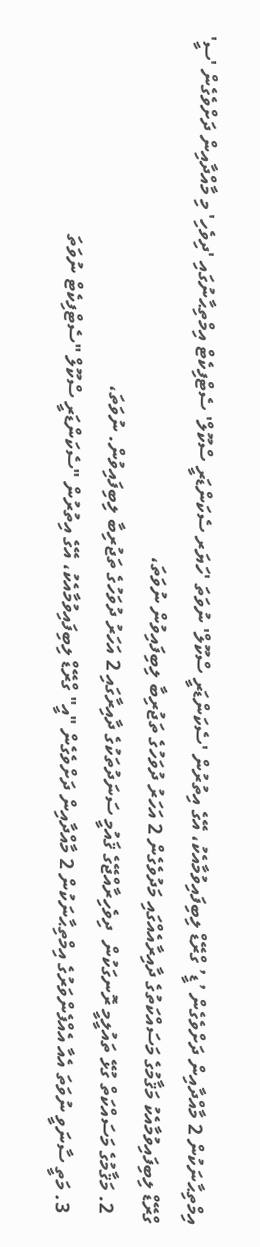އިމްތިޙާނަކުން 2 މާއްދާއިން ދަށްވެގެން ’ޑީ’ ގްރޭޑް ލިބިފައިވުމާއެކު، އޭގެ އިތުރުން 'ސެކަންޑަރީ ސްކޫލް' ނުވަތަ 'ހަޔަރ ސެކަންޑަރީ ސްކޫލް' ސެޓްފިކެޓް އިމްތިޙާނުގައި 'ދިވެހި' މި މާއްދާއިން ދަށްވެގެން 'ސީ' ގްރޭޑް ލިބިފައިވުމާއެކު މަޤާމުގެ މަސައްކަތުގެ ދާއިރާއެއްގައި މަދުވެގެން 2 އަހަރު ދުވަހުގެ ތަޖުރިބާ ލިބިފައިވުން ނުވަތަ،
  2. މަޤާމުގެ މަސައްކަތް ގުޅޭ ތައުލީމީ ރޮނގަކުން  ދިވެހިރާއްޖޭގެ ޤައުމީ ސަނަދުތަކުގެ ދާއިރާގައި 2 އަހަރު ދުވަހުގެ ތަޖުރިބާ ލިބިފައިވުން. ނުވަތަ،
  3. މަތީ ސާނަވީ ނުވަތަ އެއާ އެއްފެންވަރުގެ އިމްތިޙާނަކުން 2 މާއްދާއިން ދަށްވެގެން "އީ" ގްރޭޑް ލިބިފައިވުމާއެކު، އޭގެ އިތުރުން "ސެކަންޑަރީ ސްކޫލް "ސެޓްފިކެޓް ނުވަތަ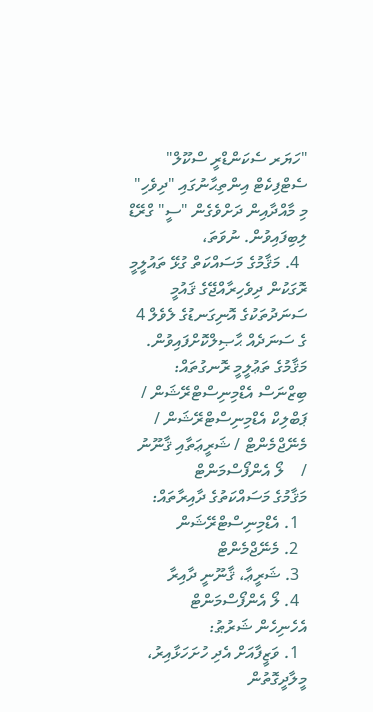"ހަޔަރ ސެކަންޑްރީ ސްކޫލް" ސެޓްފިކެޓް އިންތިޙާނުގައި "ދިވެހި" މި މާއްދާއިން ދަށްވެގެން "ސީ" ގްރޭޑް ލިބިފައިވުން. ނުވަތަ،
  4. މަޤާމުގެ މަސައްކަތް ގުޅޭ ތައުލީމީ ރޮގަކުން ދިވެހިރާއްޖޭގެ ޤައުމީ  ސަނަދުތަކުގެ އޮނިގަނޑުގެ ލެވެލް 4 ގެ ސަނަދެއް ޙާޞިލްކޮށްފައިވުން.
މަޤާމުގެ ތަޢުލީމީ ރޮނގުތައް:
ބިޒްނަސް އެޑްމިނިސްޓްރޭޝަން / ޕަބްލިކް އެޑްމިނިސްޓްރޭޝަން / މެނޭޖްމެންޓް / ޝަރީޢަތާއި ޤާނޫނު /    ލޯ އެންފޯސްމަންޓް
މަޤާމުގެ މަސައްކަތުގެ ދާއިރާތައް:
  1. އެޑްމިނިސްޓްރޭޝަން
  2. މެނޭޖްމެންޓް
  3. ޝަރީޢާ، ޤާނޫނީ ދާއިރާ
  4. ލޯ އެންފޯސްމަންޓް
އެހެނިހެން ޝަރުޠު:
  1. ވަޒީފާއަށް އެދި ހުށަހަޅާއިރު، މީލާދީގޮތުން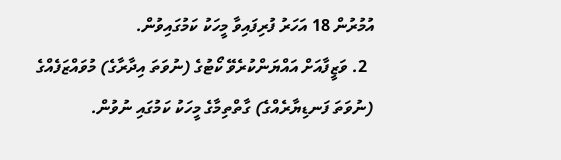އުމުރުން 18 އަހަރު ފުރިފައިވާ މީހަކު ކަމުގައިވުން.
  2. ވަޒީފާއަށް އައްޔަންކުރެވޭ ކޯޓުގެ (ނުވަތަ އިދާރާގެ) މުވައްޒަފެއްގެ (ނުވަތަ ފަނޑިޔާރެއްގެ) ގާތްތިމާގެ މީހަކު ކަމުގައި ނުވުން.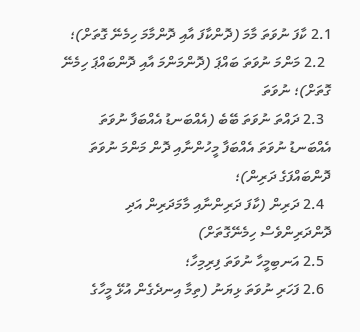2.1 ކާފަ ނުވަތަ މާމަ (ދޮންކާފަ އާއި ދޮންމާމަ ހިމެނޭ ގޮތަށް)؛
  2.2 މަންމަ ނުވަތަ ބައްޕަ (ދޮންމަންމަ އާއި ދޮންބައްޕަ ހިމެނޭ ގޮތަށް)؛ ނުވަތަ
  2.3 ދައްތަ ނުވަތަ ބޭބެ (އެއްބަނޑު އެއްބަފާ ނުވަތަ އެއްބަނޑު ނުވަތަ އެއްބަފާ މީހުންނާއި ދޮން މަންމަ ނުވަތަ ދޮންބައްފަގެ ދަރިން)؛
  2.4 ދަރިން (ކާފަ ދަރިންނާއި މާމަދަރިން އަދި ދޮންދަރިންވެސް ހިމެނޭގޮތަށް)
  2.5 އަނބިމީހާ ނުވަތަ ފިރިމިހާ؛
  2.6 ފަހަރި ނުވަތަ ޅިޔަނު (ތިމާ އިނދެގެން އުޅޭ މީހާގެ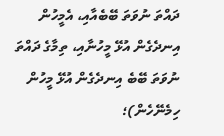ދައްތަ ނުވަތަ ބޭބެއާއި، އެމީހުން އިނދެގެން އުޅޭ މީހުނާއި، ތިމާގެ ދައްތަ ނުވަތަ ބޭބެ އިނދެގެން އުޅޭ މީހުން ހިމެނޭހެން)؛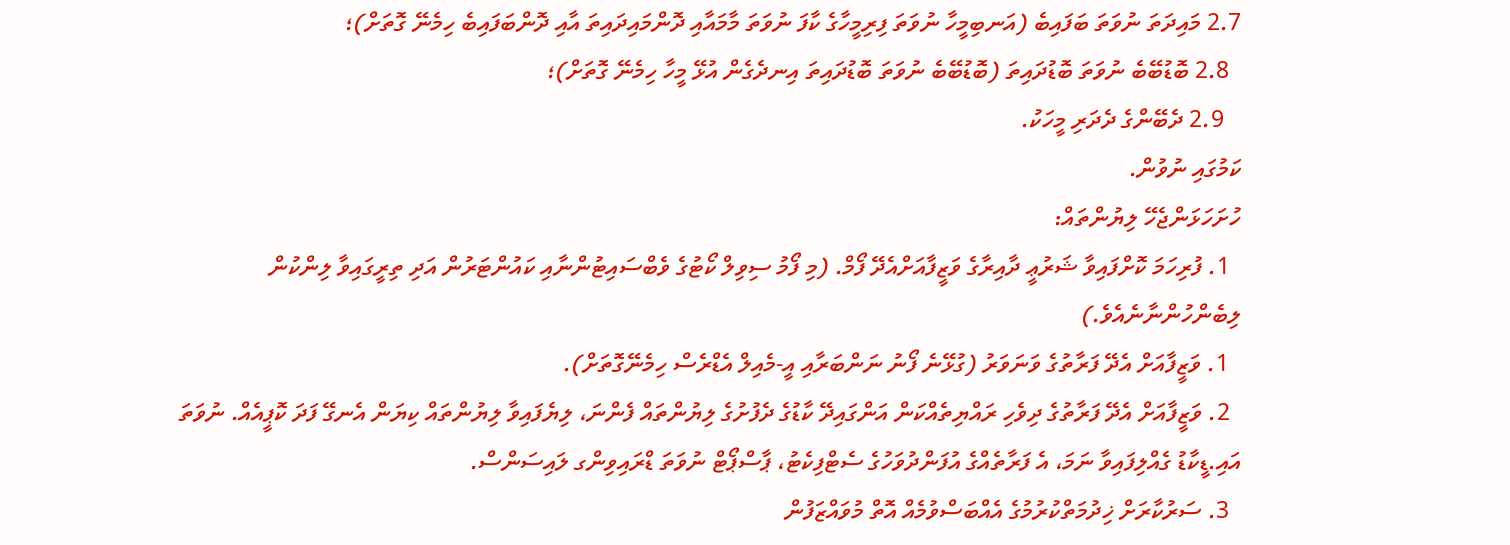2.7 މައިދަތަ ނުވަތަ ބަފައިބެ (އަނބިމީހާ ނުވަތަ ފިރިމީހާގެ ކާފަ ނުވަތަ މާމައާއި ދޮންމައިދައިތަ އާއި ދޮންބަފައިބެ ހިމެނޭ ގޮތަށް)؛
  2.8 ބޮޑުބޭބެ ނުވަތަ ބޮޑުދައިތަ (ބޮޑުބޭބެ ނުވަތަ ބޮޑުދައިތަ އިނދެގެން އުޅޭ މީހާ ހިމެނޭ ގޮތަށް)؛
   2.9 ދެބޭންގެ ދެދަރި މީހަކު.
ކަމުގައި ނުވުން.
ހުށަހަޅަންޖެހޭ ލިޔުންތައް:
  1. ފުރިހަމަ ކޮށްފައިވާ ޝަރުޢީ ދާއިރާގެ ވަޒީފާއަށްއެދޭ ފޯމް. (މި ފޯމު ސިވިލް ކޯޓުގެ ވެބްސައިޓުންނާއި ކައުންޓަރުން އަދި ތިރީގައިވާ ލިންކުން ލިބެންހުންނާނެއެވެ.)
  1. ވަޒީފާއަށް އެދޭ ފަރާތުގެ ވަނަވަރު (ގުޅޭނެ ފޯނު ނަންބަރާއި އީ-މެއިލް އެޑްރެސް ހިމެނޭގޮތަށް).
  2. ވަޒީފާއަށް އެދޭ ފަރާތުގެ ދިވެހި ރައްޔިތެއްކަން އަންގައިދޭ ކާޑުގެ ދެފުށުގެ ލިޔުންތައް ފެންނަ، ލިޔެފައިވާ ލިޔުންތައް ކިޔަން އެނގޭ ފަދަ ކޮޕީއެއް. ނުވަތަ އައި.ޑީކާޑު ގެއްލިފައިވާ ނަމަ، އެ ފަރާތެއްގެ އުފަންދުވަހުގެ ސެޓްފިކެޓު، ޕާސްޕޯޓް ނުވަތަ ޑްރައިވިންގ ލައިސަންސް.
  3. ސަރުކާރަށް ޚިދުމަތްކުރުމުގެ އެއްބަސްވުމެއް އޮތް މުވައްޒަފުން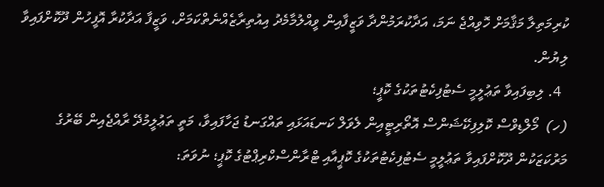ކުރިމަތިލާ މަޤާމަށް ހޮވިއްޖެ ނަމަ، އަދާކުރަމުންދާ ވަޒީފާއިން ވީއްލުމާމެދު އިއުތިރާޒެއްނެތްކަމަށް، ވަޒީފާ އަދާކުރާ އޮފީހުން ދޫކޮށްފައިވާ ލިޔުން.
  4. ލިބިފައިވާ ތަޢުލީމީ ސެޓުފިކެޓުތަކުގެ ކޮޕީ؛
(ހ)  މޯލްޑިވްސް ކޮލިފިކޭޝަންސް އޮތޯރިޓީއިން ލެވަލް ކަނޑައަޅައި ތައްގަނޑު ޖަހާފައިވާ، މަތީ ތަޢުލީމުދޭ ރާއްޖެއިން ބޭރުގެ މަރުކަޒަކުން ދޫކޮށްފައިވާ ތަޢުލީމީ ސެޓުފިކެޓުތަކުގެ ކޮޕީއާއި ޓްރާންސްކްރިޕްޓުގެ ކޮޕީ؛ ނުވަތަ: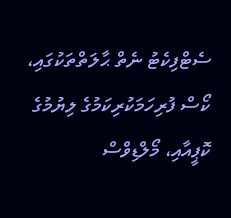ސެޓްފިކެޓު ނެތް ޙާލަތްތަކުގައި، ކޯސް ފުރިހަމަކުރިކަމުގެ ލިޔުމުގެ ކޮޕީއާއި، މޯލްޑިވްސް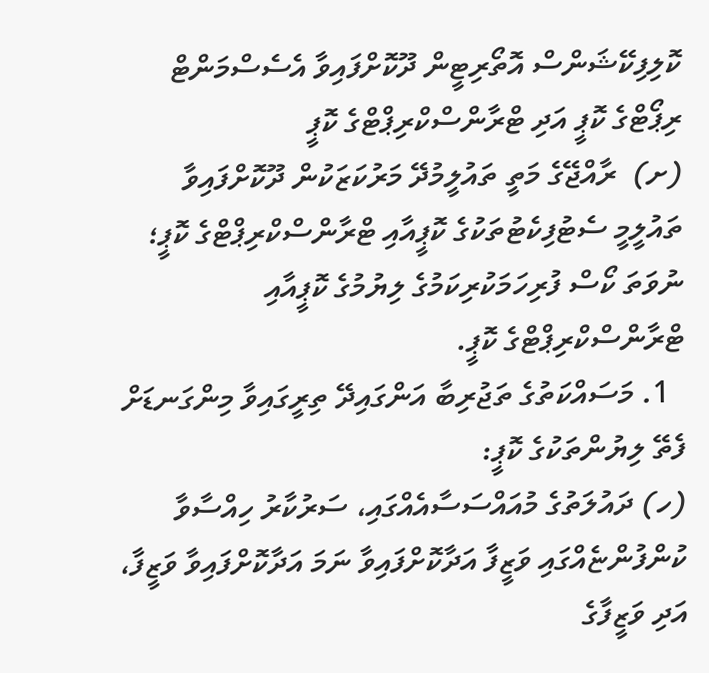ކޮލިފިކޭޝަންސް އޮތޯރިޓީން ދޫކޮށްފައިވާ އެސެސްމަންޓް ރިޕޯޓްގެ ކޮޕީ އަދި ޓްރާންސްކްރިޕްޓްގެ ކޮޕީ
(ށ)  ރާއްޖޭގެ މަތީ ތައުލީމުދޭ މަރުކަޒަކުން ދޫކޮށްފައިވާ ތައުލީމީ ސެޓުފިކެޓުތަކުގެ ކޮޕީއާއި ޓްރާންސްކްރިޕްޓްގެ ކޮޕީ؛ ނުވަތަ ކޯސް ފުރިހަމަކުރިކަމުގެ ލިޔުމުގެ ކޮޕީއާއި ޓްރާންސްކްރިޕްޓްގެ ކޮޕީ.
  1. މަސައްކަތުގެ ތަޖުރިބާ އަންގައިދޭ ތިރީގައިވާ މިންގަނޑަށް ފެތޭ ލިޔުންތަކުގެ ކޮޕީ:
(ހ) ދައުލަތުގެ މުއައްސަސާއެއްގައި، ސަރުކާރު ހިއްސާވާ ކުންފުންޏެއްގައި ވަޒީފާ އަދާކޮށްފައިވާ ނަމަ އަދާކޮށްފައިވާ ވަޒީފާ، އަދި ވަޒީފާގެ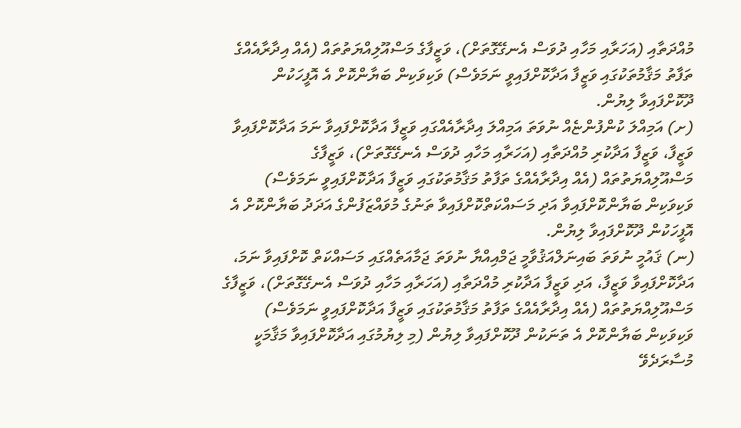މުއްދަތާއި (އަހަރާއި މަހާއި ދުވަސް އެނގޭގޮތަށް)، ވަޒީފާގެ މަސްއޫލިއްޔަތުތައް (އެއް އިދާރާއެއްގެ ތަފާތު މަޤާމުތަކުގައި ވަޒީފާ އަދާކޮށްފައިވީ ނަމަވެސް) ވަކިވަކިން ބަޔާންކޮށް އެ އޮފީހަކުން ދޫކޮށްފައިވާ ލިޔުން.
(ށ) އަމިއްލަ ކުންފުންޏެއް ނުވަތަ އަމިއްލަ އިދާރާއެއްގައި ވަޒީފާ އަދާކޮށްފައިވާ ނަމަ އަދާކޮށްފައިވާ ވަޒީފާ، ވަޒީފާ އަދާކުރި މުއްދަތާއި (އަހަރާއި މަހާއި ދުވަސް އެނގޭގޮތަށް)، ވަޒީފާގެ މަސްއޫލިއްޔަތުތައް (އެއް އިދާރާއެއްގެ ތަފާތު މަޤާމުތަކުގައި ވަޒީފާ އަދާކޮށްފައިވީ ނަމަވެސް) ވަކިވަކިން ބަޔާންކޮށްފައިވާ އަދި މަސައްކަތްކޮށްފައިވާ ތަނުގެ މުވައްޒަފުންގެ އަދަދު ބަޔާންކޮށް އެ އޮފީހަކުން ދޫކޮށްފައިވާ ލިޔުން.
(ނ) ޤައުމީ ނުވަތަ ބައިނަލްއަޤުވާމީ ޖަމްއިއްޔާ ނުވަތަ ޖަމާއަތެއްގައި މަސައްކަތް ކޮށްފައިވާ ނަމަ، އަދާކޮށްފައިވާ ވަޒީފާ، އަދި ވަޒީފާ އަދާކުރި މުއްދަތާއި (އަހަރާއި މަހާއި ދުވަސް އެނގޭގޮތަށް)، ވަޒީފާގެ މަސްއޫލިއްޔަތުތައް (އެއް އިދާރާއެއްގެ ތަފާތު މަޤާމުތަކުގައި ވަޒީފާ އަދާކޮށްފައިވީ ނަމަވެސް) ވަކިވަކިން ބަޔާންކޮށް އެ ތަނަކުން ދޫކޮށްފައިވާ ލިޔުން (މި ލިޔުމުގައި އަދާކޮށްފައިވާ މަޤާމަކީ މުސާރަދެވޭ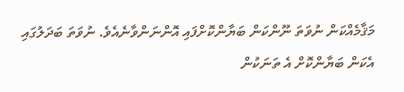މަޤާމެއްކަން ނުވަތަ ނޫންކަން ބަޔާންކޮށްފައި އޮންނަންވާނެއެވެ. ނުވަތަ ބަދަލުގައި އެކަން ބަޔާންކޮށް އެ ތަނަކުން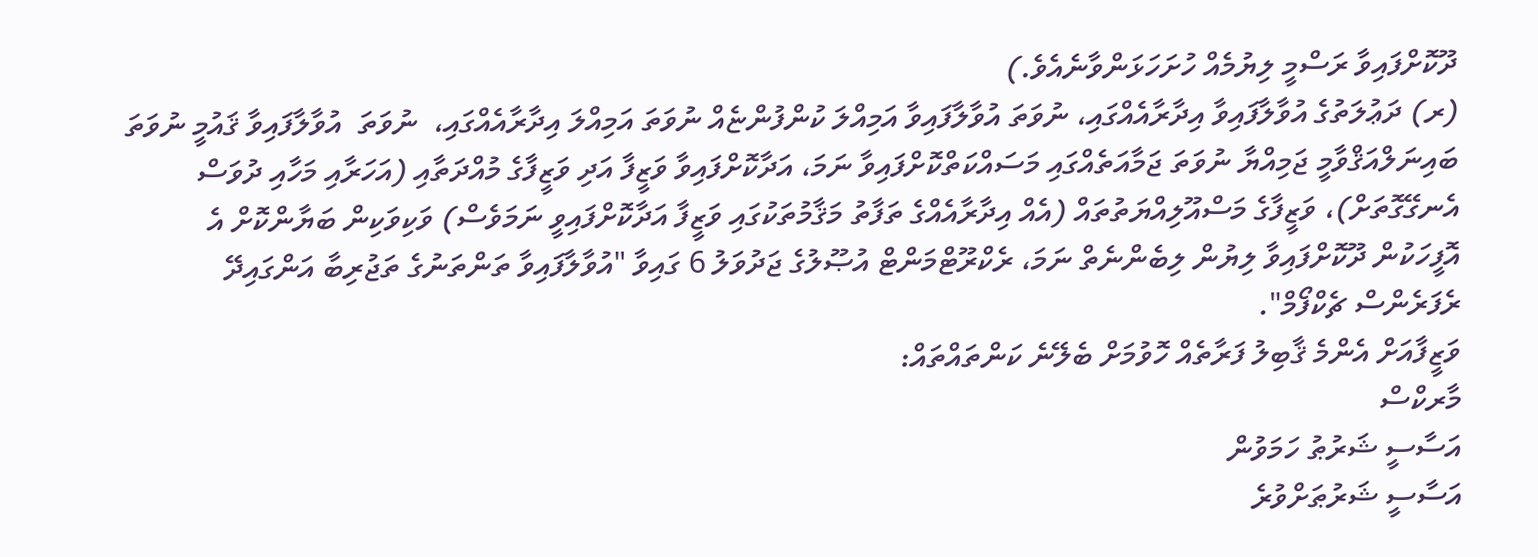ދޫކޮށްފައިވާ ރަސްމީ ލިޔުމެއް ހުށަހަޅަންވާނެއެވެ.)
(ރ) ދަޢުލަތުގެ އުވާލާފައިވާ އިދާރާއެއްގައި، ނުވަތަ އުވާލާފައިވާ އަމިއްލަ ކުންފުންޏެއް ނުވަތަ އަމިއްލަ އިދާރާއެއްގައި،  ނުވަތަ  އުވާލާފައިވާ ޤައުމީ ނުވަތަ ބައިނަލްއަޤްވާމީ ޖަމިއްޔާ ނުވަތަ ޖަމާއަތެއްގައި މަސައްކަތްކޮށްފައިވާ ނަމަ، އަދާކޮށްފައިވާ ވަޒީފާ އަދި ވަޒީފާގެ މުއްދަތާއި (އަހަރާއި މަހާއި ދުވަސް އެނގޭގޮތަށް)، ވަޒީފާގެ މަސްއޫލިއްޔަތުތައް (އެއް އިދާރާއެއްގެ ތަފާތު މަޤާމުތަކުގައި ވަޒީފާ އަދާކޮށްފައިވީ ނަމަވެސް) ވަކިވަކިން ބަޔާންކޮށް އެ އޮފީހަކުން ދޫކޮށްފައިވާ ލިޔުން ލިބެންނެތް ނަމަ، ރެކްރޫޓްމަންޓް އުޞޫލުގެ ޖަދުވަލު 6 ގައިވާ "އުވާލާފައިވާ ތަންތަނުގެ ތަޖުރިބާ އަންގައިދޭ ރެފަރެންސް ޗެކްފޯމް".
ވަޒީފާއަށް އެންމެ ޤާބިލު ފަރާތެއް ހޮވުމަށް ބެލޭނެ ކަންތައްތައް:
މާރކްސް
އަސާސީ ޝަރުޠު ހަމަވުން
އަސާސީ ޝަރުޠަށްވުރެ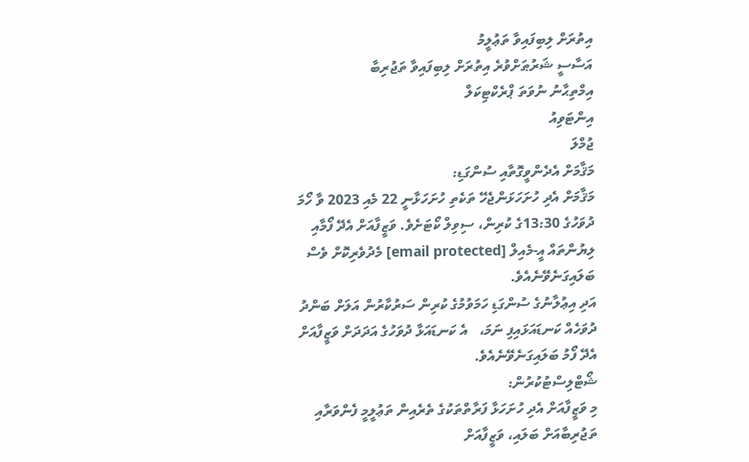އިތުރަށް ލިބިފައިވާ ތަޢުލީމު
އަސާސީ ޝަރުޠަށްވުރެ އިތުރަށް ލިބިފައިވާ ތަޖުރިބާ
އިމްތިޙާނު ނުވަތަ ޕްރެކްޓިކަލް
އިންޓަވިއު
ޖުމްލަ
މަޤާމަށް އެދެންވީގޮތާއި ސުންގަޑި:
މަޤާމަށް އެދި ހުށަހަޅަންޖެހޭ ތަކެތި ހުށަހަޅާނީ 22 މެއި 2023 ވާ ހޯމަ ދުވަހުގެ 13:30ގެ ކުރިން، ސިވިލް ކޯޓަށެވެ. ވަޒީފާއަށް އެދޭ ފޯމާއި ލިޔުންތައް އީ-މެއިލް [email protected] މެދުވެރިކޮށް ވެސް ބަލައިގަނެވޭނެއެވެ.
އަދި އިޢުލާނުގެ ސުންގަޑި ހަމަވުމުގެ ކުރިން ސަރުކާރުން އަލަށް ބަންދު ދުވަހެއް ކަނޑައަޅައިފި ނަމަ،   އެ ކަނޑައަޅާ ދުވަހުގެ އަދަދަށް ވަޒީފާއަށް އެދޭ ފޯމު ބަލައިގަނެވޭނެއެވެ.
ޝޯޓްލިސްޓުކުރުން:
މި ވަޒީފާއަށް އެދި ހުށަހަޅާ ފަރާތްތަކުގެ ތެރެއިން ތަޢުލީމީ ފެންވަރާއި ތަޖުރިބާއަށް ބަލައި، ވަޒީފާއަށް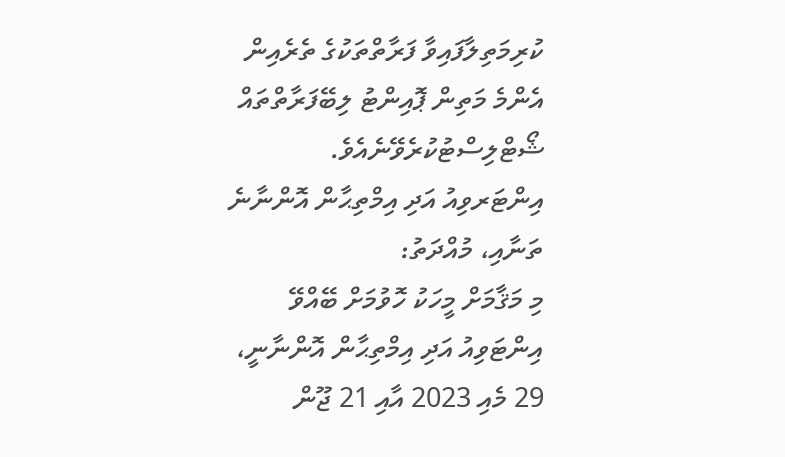ކުރިމަތިލާފައިވާ ފަރާތްތަކުގެ ތެރެއިން އެންމެ މަތިން ޕޮއިންޓު ލިބޭފަރާތްތައް ޝޯޓްލިސްޓުކުރެވޭނެއެވެ.
އިންޓަރވިއު އަދި އިމްތިޙާން އޮންނާނެ ތަނާއި، މުއްދަތު:
މި މަޤާމަށް މީހަކު ހޮވުމަށް ބޭއްވޭ އިންޓަވިއު އަދި އިމްތިޙާން އޮންނާނީ، 29 މެއި 2023 އާއި 21 ޖޫން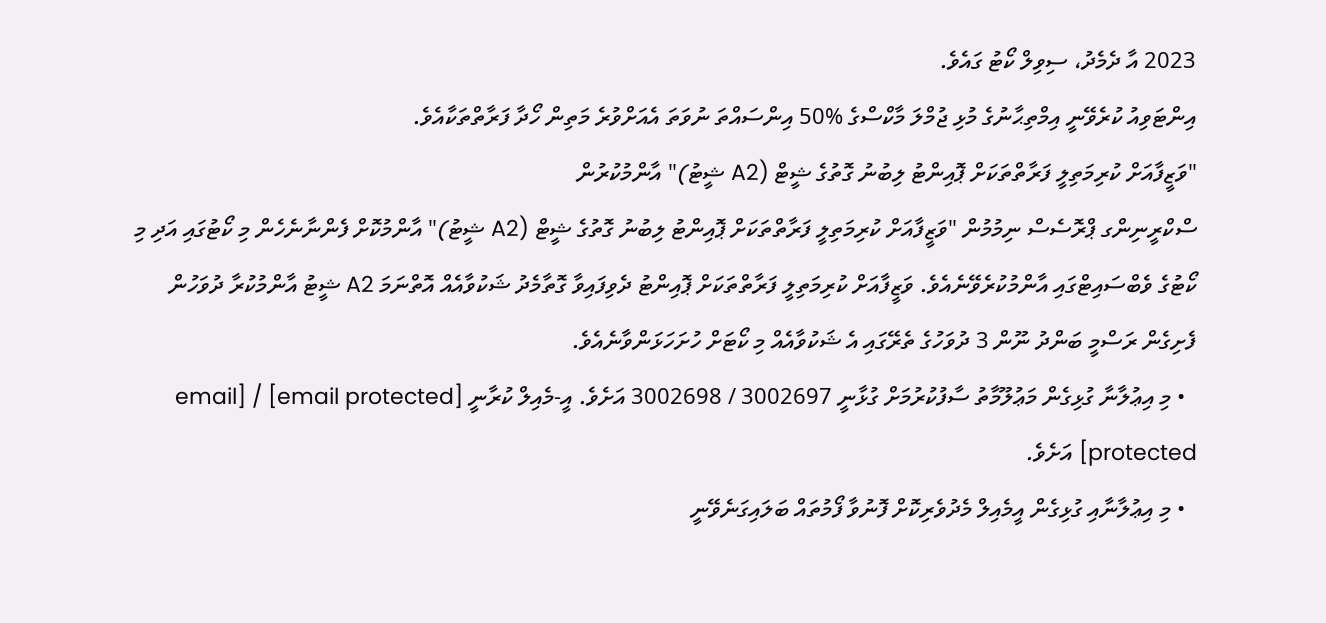2023 އާ ދެމެދު، ސިވިލް ކޯޓު ގައެވެ.
އިންޓަވިއު ކުރެވޭނީ އިމްތިޙާނުގެ މުޅި ޖުމްލަ މާކްސްގެ %50 އިންސައްތަ ނުވަތަ އެއަށްވުރެ މަތިން ހޯދާ ފަރާތްތަކާއެވެ.
"ވަޒީފާއަށް ކުރިމަތިލީ ފަރާތްތަކަށް ޕޮއިންޓު ލިބުނު ގޮތުގެ ޝީޓް (A2 ޝީޓު)" އާންމުކުރުން
ސްކްރީނިންގ ޕްރޮސެސް ނިމުމުން "ވަޒީފާއަށް ކުރިމަތިލީ ފަރާތްތަކަށް ޕޮއިންޓު ލިބުނު ގޮތުގެ ޝީޓް (A2 ޝީޓު)" އާންމުކޮށް ފެންނާނެހެން މި ކޯޓުގައި އަދި މި ކޯޓުގެ ވެބްސައިޓްގައި އާންމުކުރެވޭނެއެވެ. ވަޒީފާއަށް ކުރިމަތިލީ ފަރާތްތަކަށް ޕޮއިންޓު ދެވިފައިވާ ގޮތާމެދު ޝަކުވާއެއް އޮތްނަމަ A2 ޝީޓު އާންމުކުރާ ދުވަހުން ފެށިގެން ރަސްމީ ބަންދު ނޫން 3 ދުވަހުގެ ތެރޭގައި އެ ޝަކުވާއެއް މި ކޯޓަށް ހުށަހަޅަންވާނެއެވެ.
  • މި އިޢުލާނާ ގުޅިގެން މަޢުލޫމާތު ސާފުކުރުމަށް ގުޅާނީ 3002697 / 3002698 އަށެވެ. އީ-މެއިލް ކުރާނީ [email protected] / [email protected] އަށެވެ.
  • މި އިޢުލާނާއި ގުޅިގެން އީމެއިލް މެދުވެރިކޮށް ފޮނުވާ ފޯމުތައް ބަލައިގަނެވޭނީ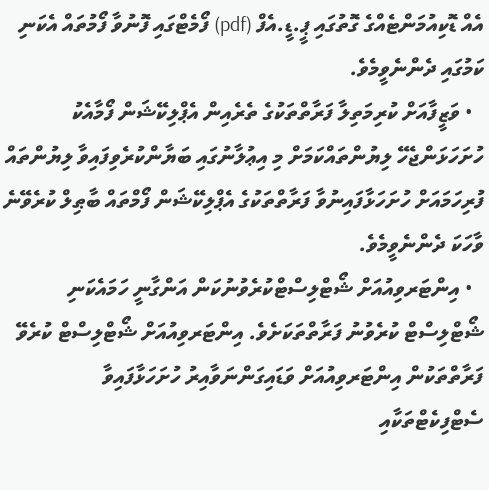އެއް ޑޮކިއުމަންޓެއްގެ ގޮތުގައި ޕީ.ޑީ.އެފް (pdf) ފޯމެޓްގައި ފޮނުވާ ފޯމުތައް އެކަނި ކަމުގައި ދެންނެވީމެވެ.
  • ވަޒީފާއަށް ކުރިމަތިލާ ފަރާތްތަކުގެ ތެރެއިން އެޕްލިކޭޝަން ފޯމާއެކު ހުށަހަޅަންޖެހޭ ލިޔުންތައްކަމަށް މި އިޢުލާނުގައި ބަޔާންކުރެވިފައިވާ ލިޔުންތައް ފުރިހަމައަށް ހުށަހަޅާފައިނުވާ ފަރާތްތަކުގެ އެޕްލިކޭޝަން ފޯމްތައް ބާޠިލް ކުރެވޭނެ ވާހަކަ ދެންނެވީމެވެ.
  • އިންޓަރވިއުއަށް ޝޯޓްލިސްޓްކުރެވުނުކަން އަންގާނީ ހަމައެކަނި ޝޯޓްލިސްޓް ކުރެވުނު ފަރާތްތަކަށެވެ. އިންޓަރވިއުއަށް ޝޯޓްލިސްޓް ކުރެވޭ ފަރާތްތަކުން އިންޓަރވިއުއަށް ވަޑައިގަންނަވާއިރު ހުށަހަޅާފައިވާ ސެޓްފިކެޓްތަކާއި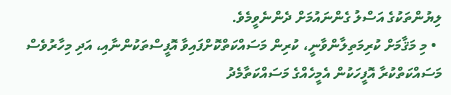ލިޔުންތަކުގެ އަސްލު ގެންނައުމަށް ދެންނެވީމެވެ.
  • މި މަޤާމަށް ކުރިމަތިލާންވާނީ، ކުރިން މަސައްކަތްކޮށްފައިވާ އޮފީސްތަކުންނާއި، އަދި މިހާރުވެސް މަސައްކަތްކުރާ އޮފީހަކުން އެމީހެއްގެ މަސައްކަތާމެދު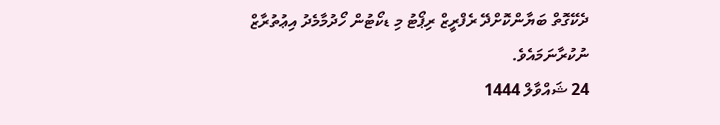ދެކޭގޮތް ބަޔާންކޮށްދޭ ރެފްރީޒް ރިޕޯޓު މި ޑކޯޓުން ހޯދުމާމެދު އިޢުތުރާޒް ނުކުރާނަމައެވެ.
24 ޝައްވާލް 1444